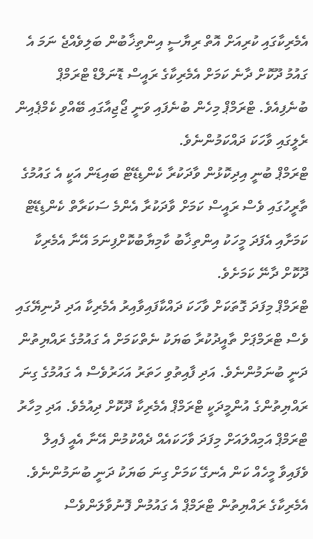އެމެރިކާގައި ކުރިއަށް އޮތް ރިޔާސީ އިންތިޚާބުން ބަލިވެއްޖެ ނަމަ އެ ގައުމު ދޫކޮށް ދާނެ ކަމަށް އެމެރިކާގެ ރައީސް ޑޮނަލްޑް ޓްރަމްޕް ބުނެފިއެވެ. ޓްރަމްޕް މިހެން ބުނެފައި ވަނީ ޖޯޖިއާގައި ބޭއްވި ކެމްޕެއިން ރެލީގައި ވާހަކަ ދައްކަމުންނެވެ.
ޓްރަމްޕް ބުނީ އިދިކޮޅުން ވާދަކުރާ ކެންޑިޑޭޓް ބައިޑަން އަކީ އެ ގައުމުގެ ތާރީހުގައި ވެސް ރައީސް ކަމަށް ވާދަކުރާ އެންމެ ސަކަރާތް ކެންޑިޑޭޓް ކަމަށާއި އެފަދަ މީހަކު އިންތިޚާބު ކާމިޔާބުކޮށްފިނަމަ އޭނާ އެމެރިކާ ދޫކޮށް ދާނޭ ކަމަށެވެ.
ޓްރަމްޕް މިފަދަ ގޮތަކަށް ވާހަކަ ދައްކާފައިވާއިރު އެމެރިކާ އަދި ދުނިޔޭގައި ވެސް ޓްރަމްޕަށް ތާއީދުކުރާ ބަޔަކު ނެތްކަމަށް އެ ގައުމުގެ ރައްޔިތުން ދަނީ ބުނަމުންނެވެ. އަދި ފާއިތުވި ހަތަރު އަހަރުވެސް އެ ގައުމުގެ ގިނަ ރައްޔިތުންގެ އުންމީދަކީ ޓްރަމްޕް އެމެރިކާ ދޫކޮށް ދިއުމެވެ. އަދި މިހާރު ޓްރަމްޕް އަމިއްލައަށް މިފަދަ ވާހަކައެއް ދެއްކުމުން އޭނާ އެއީ ފެއިލް ވެފައިވާ މީހެއް ކަން އެނގޭ ކަމަށް ގިނަ ބަޔަކު ދަނީ ބުނަމުންނެވެ.
އެމެރިކާގެ ރައްޔިތުން ޓްރަމްޕް އެ ގައުމުން ފޮނުވާލަންވެސް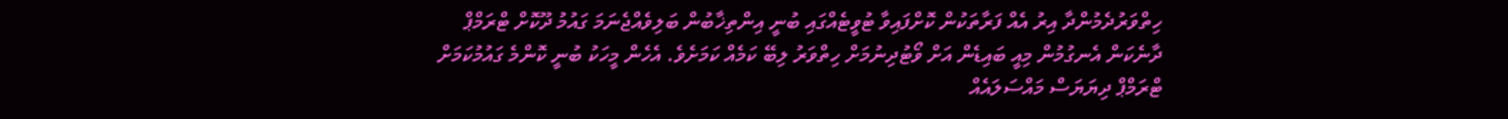ހިތްވަރުދެމުންދާ އިރު އެއް ފަރާތަކުން ކޮށްފައިވާ ޓުވީޓެއްގައި ބުނީ އިންތިޚާބުން ބަލިވެއްޖެނަމަ ގައުމު ދޫކޮށް ޓްރަމްޕް ދާނެކަން އެނގުމުން މިއީ ބައިޑެން އަށް ވޯޓުދިނުމަށް ހިތްވަރު ލިބޭ ކަމެއް ކަމަށެވެ. އެހެން މީހަކު ބުނީ ކޮންމެ ގައުމުކަމަށް ޓްރަމްޕް ދިޔަޔަސް މައްސަލައެއް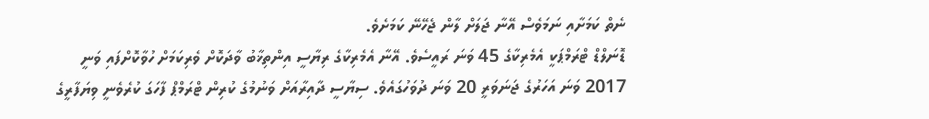ނެތް ކަމަށާއި ނަމަވެސް އޭނާ ޖަލަށް ލާން ޖެހޭނޭ ކަމަށެވެ.
ޑޮނަލްޑް ޓްރަމްޕަކީ އެމެރިކާގެ 45 ވަނަ ރައީސެވެ. އޭނާ އެމެރިކާގެ ރިޔާސީ އިންތިޚާބު ވާދަކޮށް ވެރިކަމަށް ހުވާކޮށްފައި ވަނީ 2017 ވަނަ އަހަރުގެ ޖަނަވަރީ 20 ވަނަ ދުވަހުގައެވެ. ސިޔާސީ ދާއިރާއަށް ވަނުމުގެ ކުރިން ޓްރަމްޕް ފާހަގަ ކުރެވެނީ ވިޔަފާރީގެ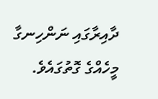ދާއިރާގައި ނަންހިނގާ މީހެއްގެ ގޮތުގައެވެ.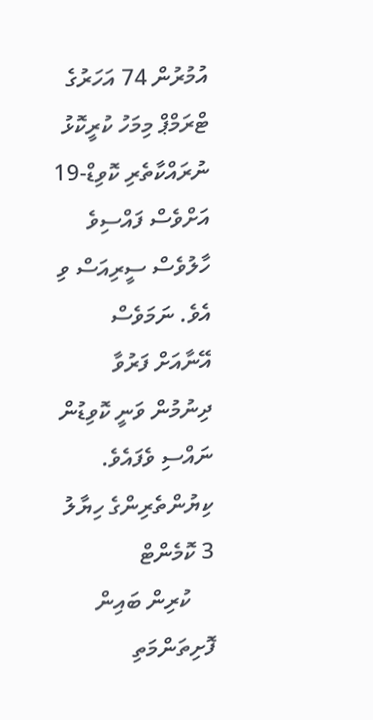އުމުރުން 74 އަހަރުގެ ޓްރަމްޕް މިމަހު ކުރީކޮޅު ނުރައްކާތެރި ކޮވިޑް-19 އަށްވެސް ފައްސިވެ ހާލުވެސް ސީރިއަސް ވި އެވެ. ނަމަވެސް އޭނާއަށް ފަރުވާ ދިނުމުން ވަނީ ކޮވިޑުން ނައްސި ވެފައެވެ.
ކިޔުންތެރިންގެ ހިޔާލު
3 ކޮމެންޓް
    ކުރިން ބައިން ފޮށިތަންމަތި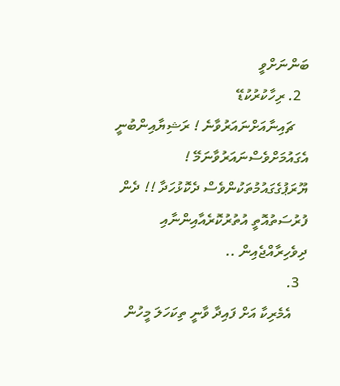ބަންނަށްވީ
  2. ރިހާކުރުކުޑޭ
    ޗައިނާއަށްނައަރުވާނެ ! ރަޝިޔާއިންބުނީ އެގައުމަށްވެސްނައަރުވާނަމޭ ! ޔޫރަޕުގެގައުމުތަކުންވެސް ދެކޮޅުހަދާ !! ދެން ފުރުސަތުއޮތީ އުތުރުކޮރެއާއިންނާއި ދިވެހިރާއްޖެއިން ..
  3.
    އެމެރިކާ އަށް ފައިދާ ވާނީ ތިކަހަލަ މީހުން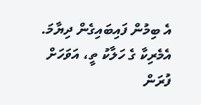އެ ބިމުން ފައިބައިގެން ދިޔާމަ. އެމެރިކާ ގެ ހަލާކު ތީ، އަވަހަށް ފުރަން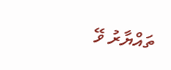ތައްޔާރު ވޭ